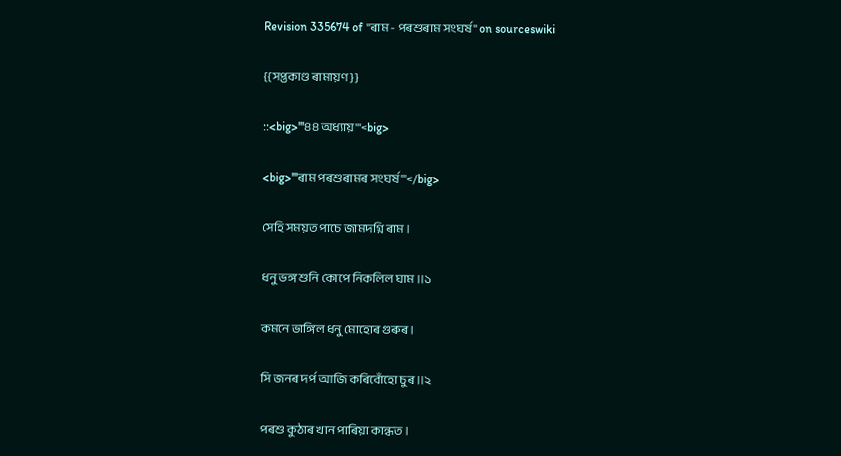Revision 335674 of "ৰাম - পৰশুৰাম সংঘৰ্ষ" on sourceswiki

{{সপ্তকাণ্ড ৰামায়ণ}}

::<big>'''৪৪ অধ্যায়'''<big>

<big>'''ৰাম পৰশুৰামৰ সংঘৰ্ষ'''</big>

সেহি সময়ত পাচে জামদগ্নি ৰাম ।

ধনু ভঙ্গ শুনি কোপে নিকলিল ঘাম ॥১

কমনে ভাঙ্গিল ধনু মোহোৰ গুৰুৰ ।

সি জনৰ দৰ্প আজি কৰিবোঁহো চুৰ ॥২

পৰশু কুঠাৰ খান পাৰিয়া কান্ধত ।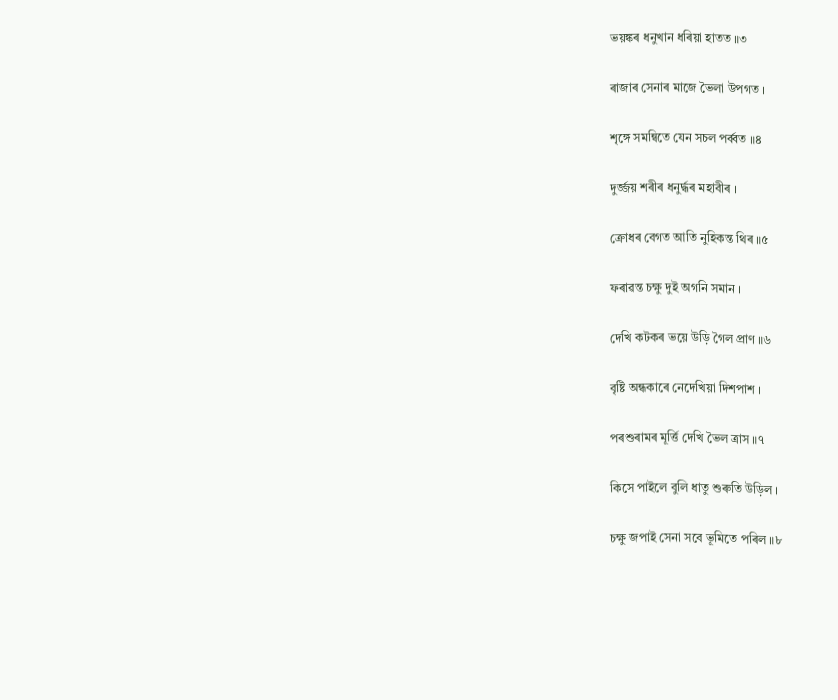ভয়ঙ্কৰ ধনুখান ধৰিয়া হাতত ॥৩

ৰাজাৰ সেনাৰ মাজে ভৈলা উপগত ।

শৃঙ্গে সমন্বিতে যেন সচল পৰ্ব্বত ॥৪

দুৰ্জ্জয় শৰীৰ ধনুৰ্দ্ধৰ মহাবীৰ ।

ক্ৰোধৰ বেগত আতি নুহিকন্ত থিৰ ॥৫

ফৰাৱন্ত চক্ষু দুই অগনি সমান ।

দেখি কটকৰ ভয়ে উড়ি গৈল প্ৰাণ ॥৬

বৃষ্টি অন্ধকাৰে নেদেখিয়া দিশপাশ ।

পৰশুৰামৰ মূৰ্ত্তি দেখি ভৈল ত্ৰাস ॥৭

কিসে পাইলে বুলি ধাতু শুৰুতি উড়িল ।

চক্ষু জপাই সেনা সবে ভূমিতে পৰিল ॥৮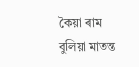কৈয়া ৰাম বুলিয়া মাতন্ত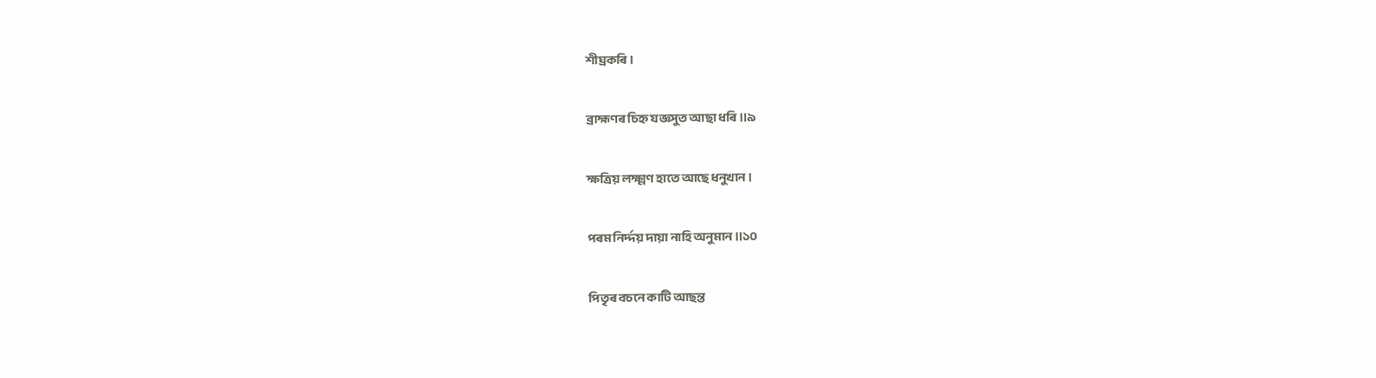শীঘ্ৰকৰি ।

ব্ৰাহ্মণৰ চিহ্ন যজ্ঞসুত আছা ধৰি ॥৯

ক্ষত্ৰিয় লক্ষ্মণ হাতে আছে ধনুখান ।

পৰম নিৰ্দ্দয় দায়া নাহি অনুমান ॥১০

পিতৃৰ বচনে কাটি আছন্ত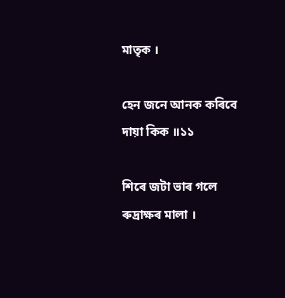মাতৃক ।

হেন জনে আনক কৰিবে দায়া কিক ॥১১

শিৰে জটা ভাৰ গলে ৰুদ্ৰাক্ষৰ মালা ।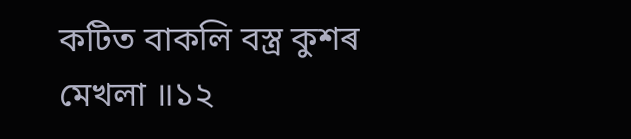কটিত বাকলি বস্ত্ৰ কুশৰ মেখলা ॥১২